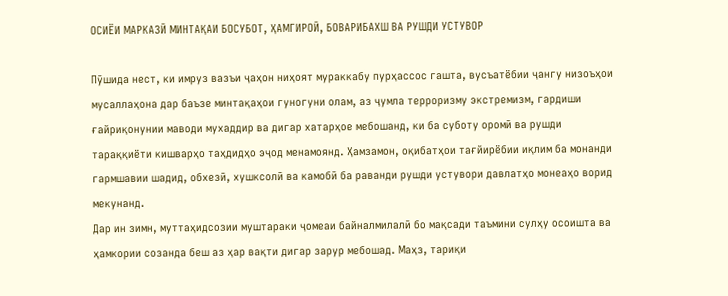ОСИЁИ МАРКАЗӢ МИНТАҚАИ БОСУБОТ, ҲАМГИРОӢ, БОВАРИБАХШ ВА РУШДИ УСТУВОР

Пӯшида нест, ки имруз вазъи ҷаҳон ниҳоят мураккабу пурҳассос гашта, вусъатёбии ҷангу низоъҳои мусаллаҳона дар баъзе минтақаҳои гуногуни олам, аз ҷумла терроризму экстремизм, гардиши ғайриқонунии маводи мухаддир ва дигар хатарҳое мебошанд, ки ба суботу оромӣ ва рушди тараққиёти кишварҳо таҳдидҳо эҷод менамоянд. Ҳамзамон, оқибатҳои тағйирёбии иқлим ба монанди гармшавии шадид, обхезӣ, хушксолӣ ва камобӣ ба раванди рушди устувори давлатҳо монеаҳо ворид мекунанд.
Дар ин зимн, муттаҳидсозии муштараки ҷомеаи байналмилалӣ бо мақсади таъмини сулҳу осоишта ва ҳамкории созанда беш аз ҳар вақти дигар зарур мебошад. Маҳз, тариқи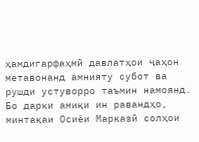ҳамдигарфаҳмӣ давлатҳои ҷаҳон метавонанд амнияту субот ва рушди устуворро таъмин намоянд.
Бо дарки амиқи ин равандҳо, минтақаи Осиёи Марказӣ солҳои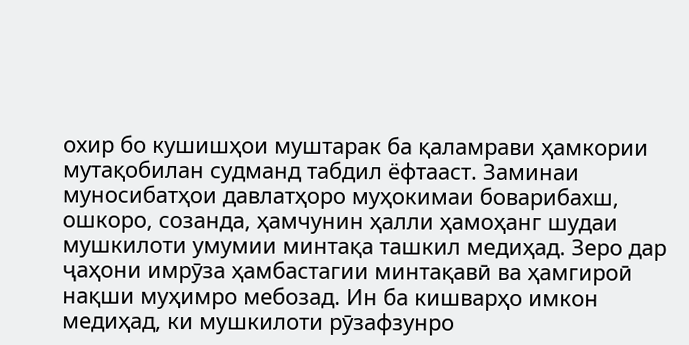охир бо кушишҳои муштарак ба қаламрави ҳамкории мутақобилан судманд табдил ёфтааст. Заминаи муносибатҳои давлатҳоро муҳокимаи боварибахш, ошкоро, созанда, ҳамчунин ҳалли ҳамоҳанг шудаи мушкилоти умумии минтақа ташкил медиҳад. Зеро дар ҷаҳони имрӯза ҳамбастагии минтақавӣ ва ҳамгироӣ нақши муҳимро мебозад. Ин ба кишварҳо имкон медиҳад, ки мушкилоти рӯзафзунро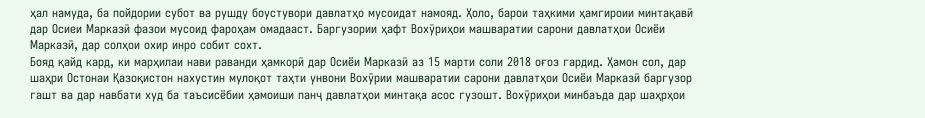ҳал намуда, ба пойдории субот ва рушду боустувори давлатҳо мусоидат намояд. Ҳоло, барои таҳкими ҳамгироии минтақавӣ дар Осиеи Марказӣ фазои мусоид фароҳам омадааст. Баргузории ҳафт Вохӯриҳои машваратии сарони давлатҳои Осиёи Марказӣ, дар солҳои охир инро собит сохт.
Бояд қайд кард, ки марҳилаи нави раванди ҳамкорӣ дар Осиёи Марказӣ аз 15 марти соли 2018 оғоз гардид. Ҳамон сол, дар шаҳри Остонаи Қазоқистон нахустин мулоқот таҳти унвони Вохӯрии машваратии сарони давлатҳои Осиёи Марказӣ баргузор гашт ва дар навбати худ ба таъсисёбии ҳамоиши панҷ давлатҳои минтақа асос гузошт. Вохӯриҳои минбаъда дар шаҳрҳои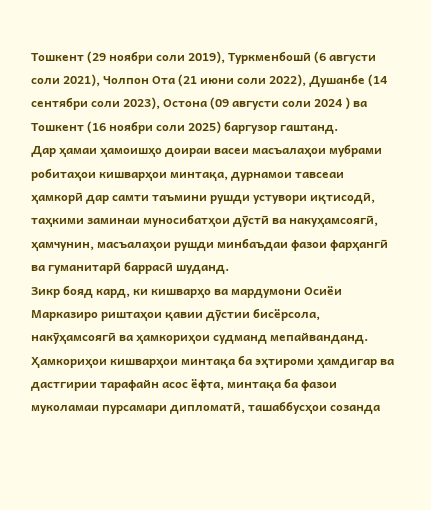Тошкент (29 ноябри соли 2019), Туркменбошӣ (6 августи соли 2021), Чолпон Ота (21 июни соли 2022), Душанбе (14 сентябри соли 2023), Остона (09 августи соли 2024 ) ва Тошкент (16 ноябри соли 2025) баргузор гаштанд.
Дар ҳамаи ҳамоишҳо доираи васеи масъалаҳои мубрами робитаҳои кишварҳои минтақа, дурнамои тавсеаи ҳамкорӣ дар самти таъмини рушди устувори иқтисодӣ, таҳкими заминаи муносибатҳои дӯстӣ ва накуҳамсоягӣ, ҳамчунин, масъалаҳои рушди минбаъдаи фазои фарҳангӣ ва гуманитарӣ баррасӣ шуданд.
Зикр бояд кард, ки кишварҳо ва мардумони Осиёи Марказиро риштаҳои қавии дӯстии бисёрсола, накӯҳамсоягӣ ва ҳамкориҳои судманд мепайванданд. Ҳамкориҳои кишварҳои минтақа ба эҳтироми ҳамдигар ва дастгирии тарафайн асос ёфта, минтақа ба фазои муколамаи пурсамари дипломатӣ, ташаббусҳои созанда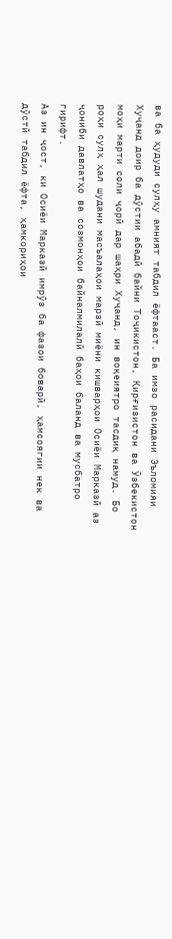ва ба ҳудуди сулҳу амният табдил ёфтааст. Ба имзо расидани Эъломияи Хуҷанд доир ба дӯстии абадӣ байни Тоҷикистон, Қирғизистон ва Ӯзбекистон моҳи марти соли ҷорӣ дар шаҳри Хуҷанд, ин воқеиятро тасдиқ намуд. Бо роҳи сулҳ ҳал шудани масъалаҳои марзӣ миёни кишварҳои Осиёи Марказӣ аз ҷониби давлатҳо ва созмонҳои байналмилалӣ баҳои баланд ва мусбатро гирифт.
Аз ин ҷост, ки Осиёи Марказӣ имрӯз ба фазои боварӣ, ҳамсоягии нек ва дӯстӣ табдил ёфта, ҳамкориҳои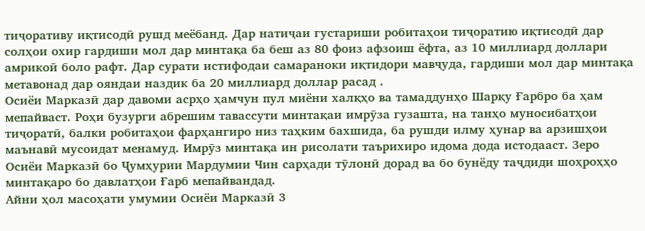тиҷоративу иқтисодӣ рушд меёбанд. Дар натиҷаи густариши робитаҳои тиҷоратию иқтисодӣ дар солҳои охир гардиши мол дар минтақа ба беш аз 80 фоиз афзоиш ёфта, аз 10 миллиард доллари амрикоӣ боло рафт. Дар сурати истифодаи самараноки иқтидори мавҷуда, гардиши мол дар минтақа метавонад дар ояндаи наздик ба 20 миллиард доллар расад .
Осиёи Марказӣ дар давоми асрҳо ҳамчун пул миёни халқҳо ва тамаддунҳо Шарқу Ғарбро ба ҳам мепайваст. Роҳи бузурги абрешим тавассути минтақаи имрӯза гузашта, на танҳо муносибатҳои тиҷоратӣ, балки робитаҳои фарҳангиро низ таҳким бахшида, ба рушди илму ҳунар ва арзишҳои маънавӣ мусоидат менамуд. Имрӯз минтақа ин рисолати таърихиро идома дода истодааст. Зеро Осиёи Марказӣ бо Ҷумҳурии Мардумии Чин сарҳади тӯлонӣ дорад ва бо бунёду таҷдиди шоҳроҳҳо минтақаро бо давлатҳои Ғарб мепайвандад.
Айни ҳол масоҳати умумии Осиёи Марказӣ 3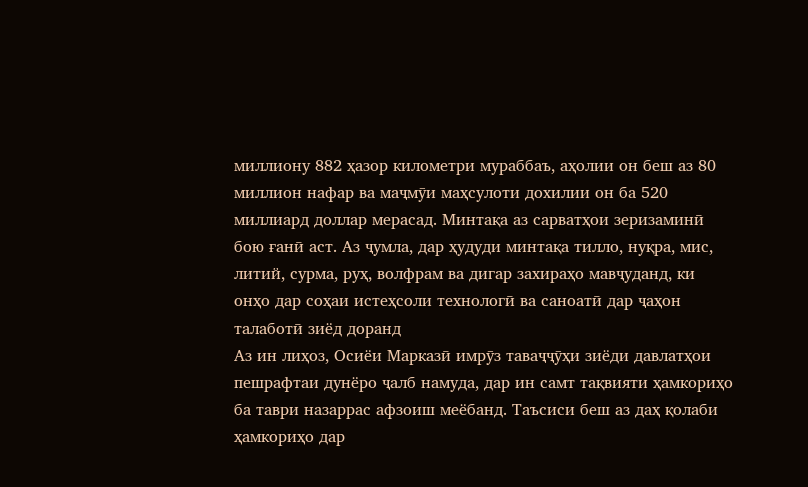миллиону 882 ҳазор километри мураббаъ, аҳолии он беш аз 80 миллион нафар ва маҷмӯи маҳсулоти дохилии он ба 520 миллиард доллар мерасад. Минтақа аз сарватҳои зеризаминӣ бою ғанӣ аст. Аз ҷумла, дар ҳудуди минтақа тилло, нуқра, мис, литий, сурма, руҳ, волфрам ва дигар захираҳо мавҷуданд, ки онҳо дар соҳаи истеҳсоли технологӣ ва саноатӣ дар ҷаҳон талаботӣ зиёд доранд
Аз ин лиҳоз, Осиёи Марказӣ имрӯз таваҷҷӯҳи зиёди давлатҳои пешрафтаи дунёро ҷалб намуда, дар ин самт тақвияти ҳамкориҳо ба таври назаррас афзоиш меёбанд. Таъсиси беш аз даҳ қолаби ҳамкориҳо дар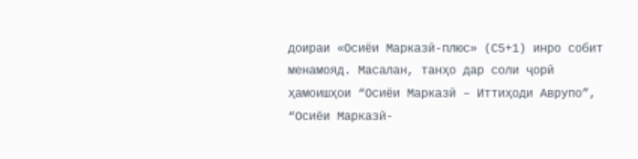доираи «Осиёи Марказӣ-плюс» (С5+1) инро собит менамояд. Масалан, танҳо дар соли ҷорӣ ҳамоишҳои “Осиёи Марказӣ – Иттиҳоди Аврупо”, “Осиёи Марказӣ-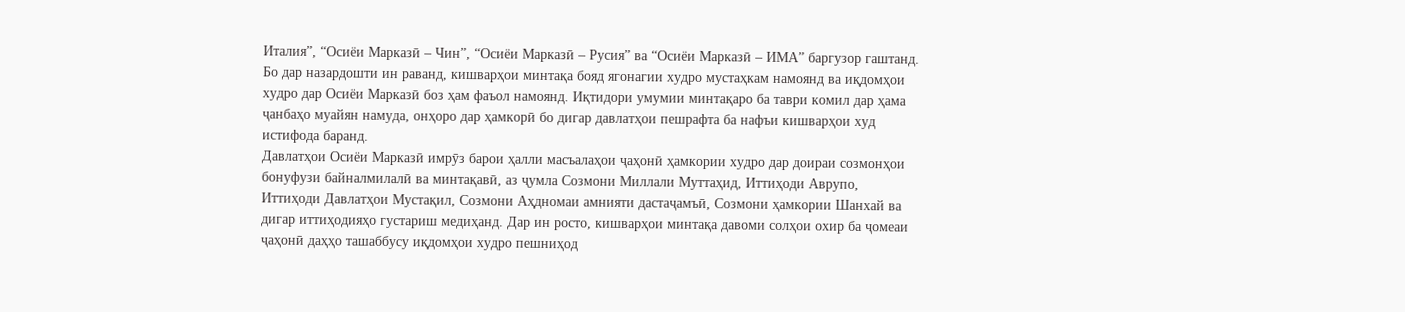Италия”, “Осиёи Марказӣ – Чин”, “Осиёи Марказӣ – Русия” ва “Осиёи Марказӣ – ИМА” баргузор гаштанд.
Бо дар назардошти ин раванд, кишварҳои минтақа бояд ягонагии худро мустаҳкам намоянд ва иқдомҳои худро дар Осиёи Марказӣ боз ҳам фаъол намоянд. Иқтидори умумии минтақаро ба таври комил дар ҳама ҷанбаҳо муайян намуда, онҳоро дар ҳамкорӣ бо дигар давлатҳои пешрафта ба нафъи кишварҳои худ истифода баранд.
Давлатҳои Осиёи Марказӣ имрӯз барои ҳалли масъалаҳои ҷаҳонӣ ҳамкории худро дар доираи созмонҳои бонуфузи байналмилалӣ ва минтақавӣ, аз ҷумла Созмони Миллали Муттаҳид, Иттиҳоди Аврупо, Иттиҳоди Давлатҳои Мустақил, Созмони Аҳдномаи амнияти дастаҷамъӣ, Созмони ҳамкории Шанхай ва дигар иттиҳодияҳо густариш медиҳанд. Дар ин росто, кишварҳои минтақа давоми солҳои охир ба ҷомеаи ҷаҳонӣ даҳҳо ташаббусу иқдомҳои худро пешниҳод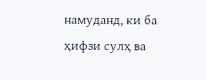намуданд, ки ба ҳифзи сулҳ ва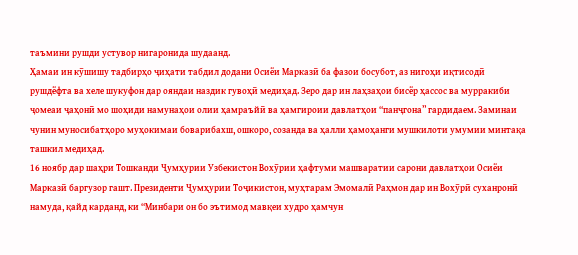таъмини рушди устувор нигаронида шудаанд.
Ҳамаи ин кӯшишу тадбирҳо ҷиҳати табдил додани Осиёи Марказӣ ба фазои босубот, аз нигоҳи иқтисодӣ рушдёфта ва хеле шукуфон дар ояндаи наздик гувоҳӣ медиҳад. Зеро дар ин лаҳзаҳои бисёр ҳассос ва мурракиби ҷомеаи ҷаҳонӣ мо шоҳиди намунаҳои олии ҳамраъйӣ ва ҳамгироии давлатҳои “панҷгона” гардидаем. Заминаи чунин муносибатҳоро муҳокимаи боварибахш, ошкоро, созанда ва ҳалли ҳамоҳанги мушкилоти умумии минтақа ташкил медиҳад.
16 ноябр дар шаҳри Тошканди Ҷумҳурии Узбекистон Вохӯрии ҳафтуми машваратии сарони давлатҳои Осиёи Марказӣ баргузор гашт. Президенти Ҷумҳурии Тоҷикистон, муҳтарам Эмомалӣ Раҳмон дар ин Вохӯрӣ суханронӣ намуда, қайд карданд, ки “Минбари он бо эътимод мавқеи худро ҳамчун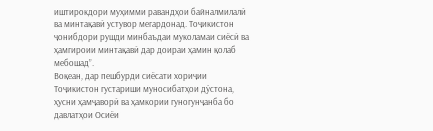иштирокдори муҳимми равандҳои байналмилалӣ ва минтақавӣ устувор мегардонад. Тоҷикистон ҷонибдори рушди минбаъдаи муколамаи сиёсӣ ва ҳамгироии минтақавӣ дар доираи ҳамин қолаб мебошад”.
Воқеан, дар пешбурди сиёсати хориҷии Тоҷикистон густариши муносибатҳои дӯстона, ҳусни ҳамҷаворӣ ва ҳамкории гуногунҷанба бо давлатҳои Осиёи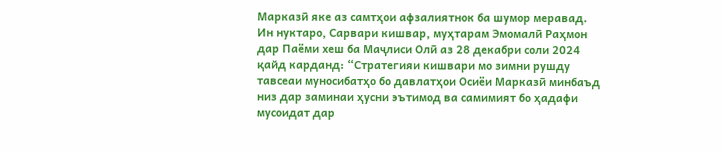Марказӣ яке аз самтҳои афзалиятнок ба шумор меравад. Ин нуктаро, Сарвари кишвар, муҳтарам Эмомалӣ Раҳмон дар Паёми хеш ба Маҷлиси Олӣ аз 28 декабри соли 2024 қайд карданд: “Стратегияи кишвари мо зимни рушду тавсеаи муносибатҳо бо давлатҳои Осиёи Марказӣ минбаъд низ дар заминаи ҳусни эътимод ва самимият бо ҳадафи мусоидат дар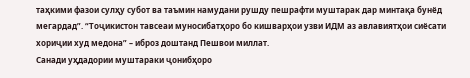таҳкими фазои сулҳу субот ва таъмин намудани рушду пешрафти муштарак дар минтақа бунёд мегардад”. “Тоҷикистон тавсеаи муносибатҳоро бо кишварҳои узви ИДМ аз авлавиятҳои сиёсати хориҷии худ медона” – иброз доштанд Пешвои миллат.
Санади уҳдадории муштараки ҷонибҳоро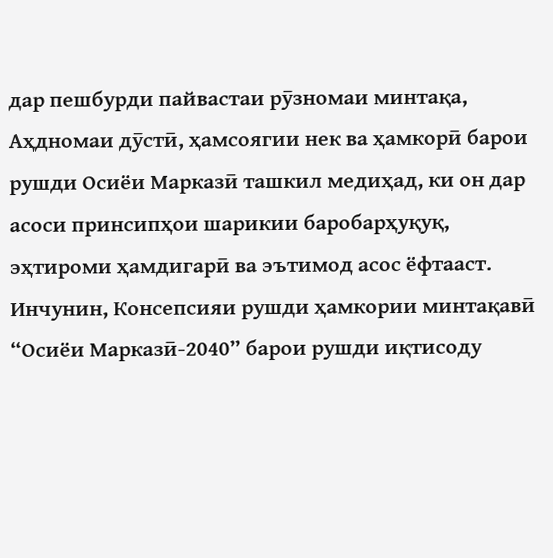дар пешбурди пайвастаи рӯзномаи минтақа, Аҳдномаи дӯстӣ, ҳамсоягии нек ва ҳамкорӣ барои рушди Осиёи Марказӣ ташкил медиҳад, ки он дар асоси принсипҳои шарикии баробарҳуқуқ, эҳтироми ҳамдигарӣ ва эътимод асос ёфтааст. Инчунин, Консепсияи рушди ҳамкории минтақавӣ “Осиёи Марказӣ-2040” барои рушди иқтисоду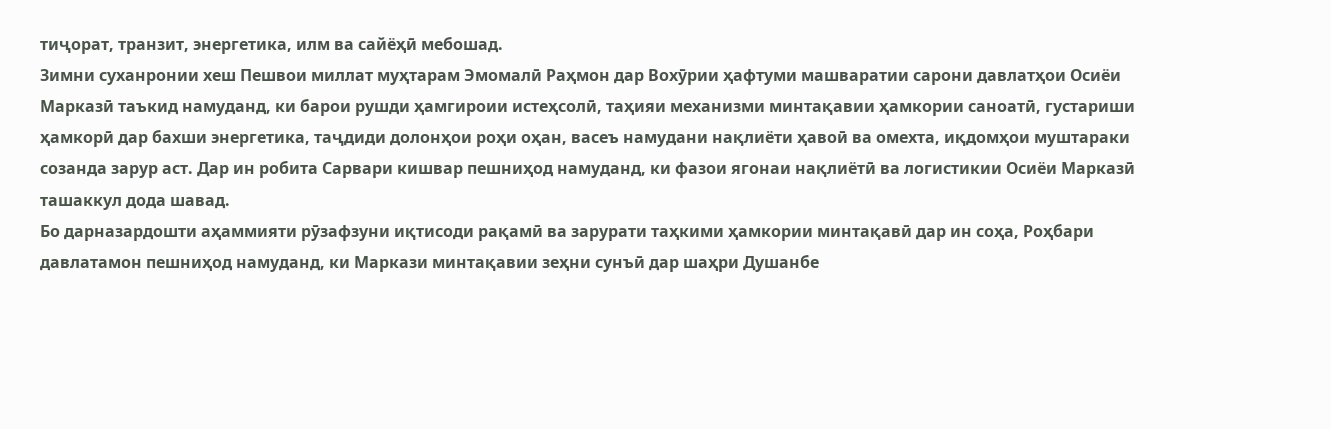тиҷорат, транзит, энергетика, илм ва сайёҳӣ мебошад.
Зимни суханронии хеш Пешвои миллат муҳтарам Эмомалӣ Раҳмон дар Вохӯрии ҳафтуми машваратии сарони давлатҳои Осиёи Марказӣ таъкид намуданд, ки барои рушди ҳамгироии истеҳсолӣ, таҳияи механизми минтақавии ҳамкории саноатӣ, густариши ҳамкорӣ дар бахши энергетика, таҷдиди долонҳои роҳи оҳан, васеъ намудани нақлиёти ҳавоӣ ва омехта, иқдомҳои муштараки созанда зарур аст. Дар ин робита Сарвари кишвар пешниҳод намуданд, ки фазои ягонаи нақлиётӣ ва логистикии Осиёи Марказӣ ташаккул дода шавад.
Бо дарназардошти аҳаммияти рӯзафзуни иқтисоди рақамӣ ва зарурати таҳкими ҳамкории минтақавӣ дар ин соҳа, Роҳбари давлатамон пешниҳод намуданд, ки Маркази минтақавии зеҳни сунъӣ дар шаҳри Душанбе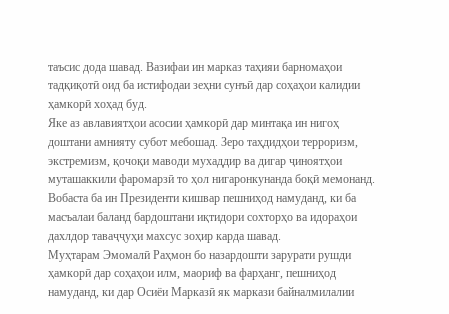таъсис дода шавад. Вазифаи ин марказ таҳияи барномаҳои тадқиқотӣ оид ба истифодаи зеҳни сунъӣ дар соҳаҳои калидии ҳамкорӣ хоҳад буд.
Яке аз авлавиятҳои асосии ҳамкорӣ дар минтақа ин нигоҳ доштани амнияту субот мебошад. Зеро таҳдидҳои терроризм, экстремизм, қочоқи маводи мухаддир ва дигар ҷиноятҳои муташаккили фаромарзӣ то ҳол нигаронкунанда боқӣ мемонанд. Вобаста ба ин Президенти кишвар пешниҳод намуданд, ки ба масъалаи баланд бардоштани иқтидори сохторҳо ва идораҳои дахлдор таваҷҷуҳи махсус зоҳир карда шавад.
Муҳтарам Эмомалӣ Раҳмон бо назардошти зарурати рушди ҳамкорӣ дар соҳаҳои илм, маориф ва фарҳанг, пешниҳод намуданд, ки дар Осиёи Марказӣ як маркази байналмилалии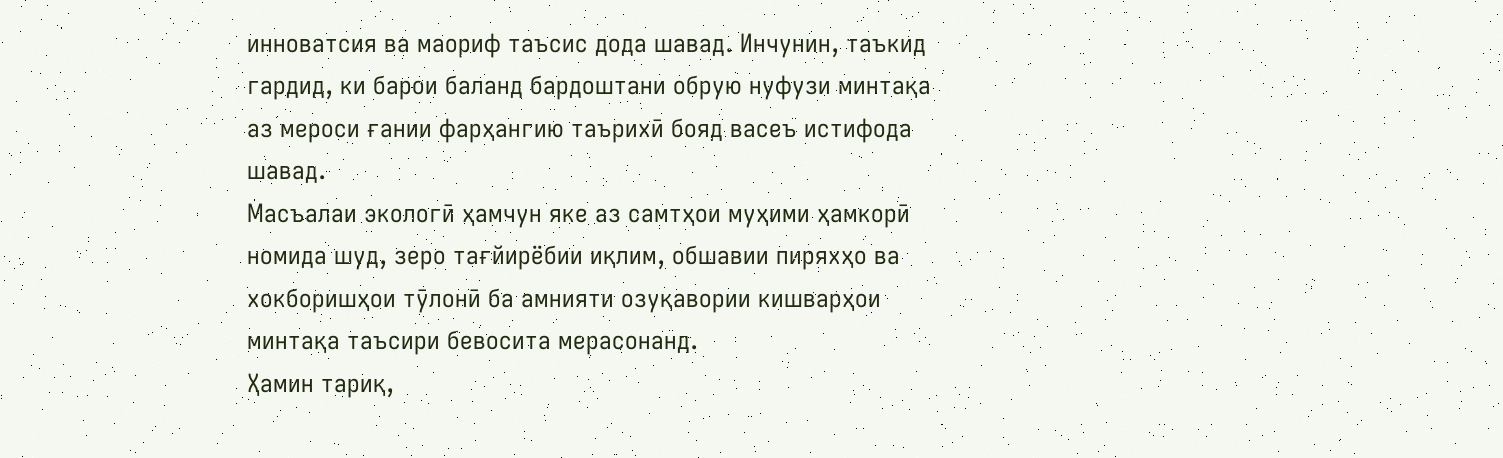инноватсия ва маориф таъсис дода шавад. Инчунин, таъкид гардид, ки барои баланд бардоштани обрую нуфузи минтақа аз мероси ғании фарҳангию таърихӣ бояд васеъ истифода шавад.
Масъалаи экологӣ ҳамчун яке аз самтҳои муҳими ҳамкорӣ номида шуд, зеро тағйирёбии иқлим, обшавии пиряхҳо ва хокборишҳои тӯлонӣ ба амнияти озуқавории кишварҳои минтақа таъсири бевосита мерасонанд.
Ҳамин тариқ,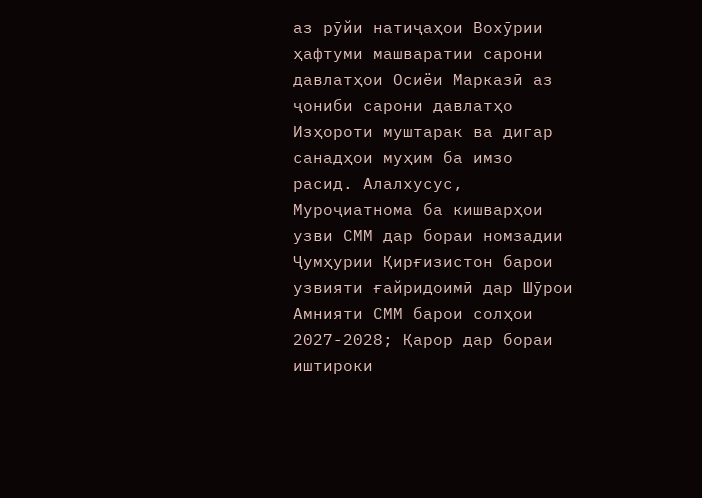аз рӯйи натиҷаҳои Вохӯрии ҳафтуми машваратии сарони давлатҳои Осиёи Марказӣ аз ҷониби сарони давлатҳо Изҳороти муштарак ва дигар санадҳои муҳим ба имзо расид. Алалхусус, Муроҷиатнома ба кишварҳои узви СММ дар бораи номзадии Ҷумҳурии Қирғизистон барои узвияти ғайридоимӣ дар Шӯрои Амнияти СММ барои солҳои 2027-2028; Қарор дар бораи иштироки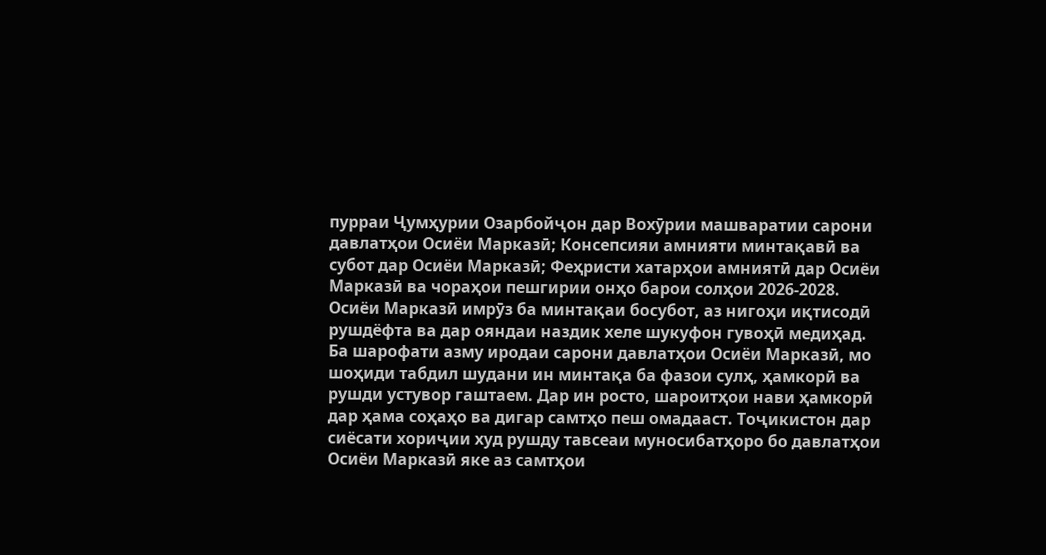пурраи Ҷумҳурии Озарбойҷон дар Вохӯрии машваратии сарони давлатҳои Осиёи Марказӣ; Консепсияи амнияти минтақавӣ ва субот дар Осиёи Марказӣ; Феҳристи хатарҳои амниятӣ дар Осиёи Марказӣ ва чораҳои пешгирии онҳо барои солҳои 2026-2028.
Осиёи Марказӣ имрӯз ба минтақаи босубот, аз нигоҳи иқтисодӣ рушдёфта ва дар ояндаи наздик хеле шукуфон гувоҳӣ медиҳад. Ба шарофати азму иродаи сарони давлатҳои Осиёи Марказӣ, мо шоҳиди табдил шудани ин минтақа ба фазои сулҳ, ҳамкорӣ ва рушди устувор гаштаем. Дар ин росто, шароитҳои нави ҳамкорӣ дар ҳама соҳаҳо ва дигар самтҳо пеш омадааст. Тоҷикистон дар сиёсати хориҷии худ рушду тавсеаи муносибатҳоро бо давлатҳои Осиёи Марказӣ яке аз самтҳои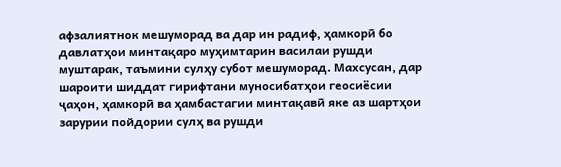афзалиятнок мешуморад ва дар ин радиф, ҳамкорӣ бо давлатҳои минтақаро муҳимтарин василаи рушди муштарак, таъмини сулҳу субот мешуморад. Махсусан, дар шароити шиддат гирифтани муносибатҳои геосиёсии ҷаҳон, ҳамкорӣ ва ҳамбастагии минтақавӣ яке аз шартҳои зарурии пойдории сулҳ ва рушди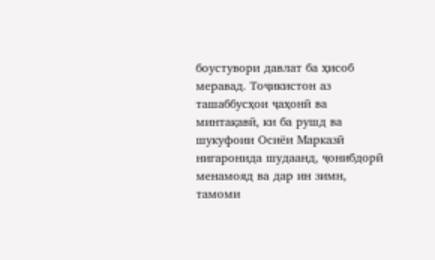боустувори давлат ба ҳисоб меравад. Тоҷикистон аз ташаббусҳои ҷаҳонӣ ва минтақавӣ, ки ба рушд ва шукуфоии Осиёи Марказӣ нигаронида шудаанд, ҷонибдорӣ менамояд ва дар ин зимн, тамоми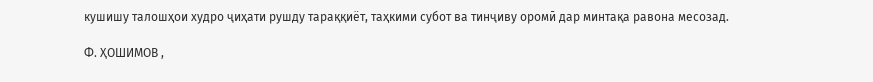кушишу талошҳои худро ҷиҳати рушду тараққиёт, таҳкими субот ва тинҷиву оромӣ дар минтақа равона месозад.

Ф. ҲОШИМОВ ,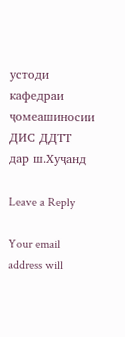устоди кафедраи ҷомеашиносии
ДИС ДДТТ дар ш.Хуҷанд

Leave a Reply

Your email address will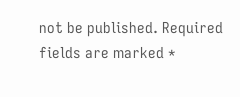not be published. Required fields are marked *